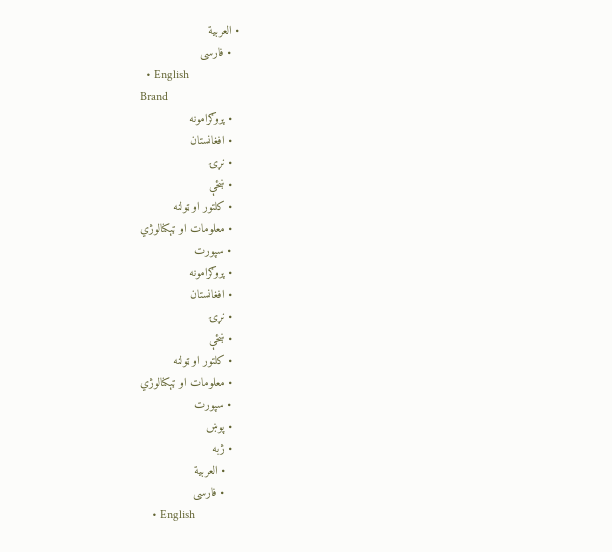• العربية
  • فارسی
  • English
Brand
  • پروګرامونه
  • افغانستان
  • نړۍ
  • ښځې
  • کلتور او ټولنه
  • معلومات او ټېکنالوژي
  • سپورت
  • پروګرامونه
  • افغانستان
  • نړۍ
  • ښځې
  • کلتور او ټولنه
  • معلومات او ټېکنالوژي
  • سپورت
  • پوښ
  • ژبه
    • العربية
    • فارسی
    • English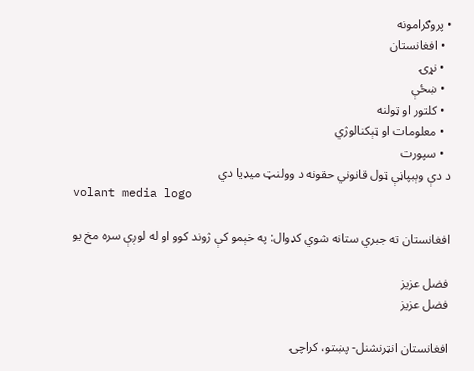• پروګرامونه
  • افغانستان
  • نړۍ
  • ښځې
  • کلتور او ټولنه
  • معلومات او ټېکنالوژي
  • سپورت
د دې وېبپاڼې ټول قانوني حقونه د وولنټ میډیا دي
volant media logo

افغانستان ته جبري ستانه شوي کډوال: په خېمو کې ژوند کوو او له لوږې سره مخ یو

فضل عزیز
فضل عزیز

افغانستان انټرنشنل- پښتو، کراچۍ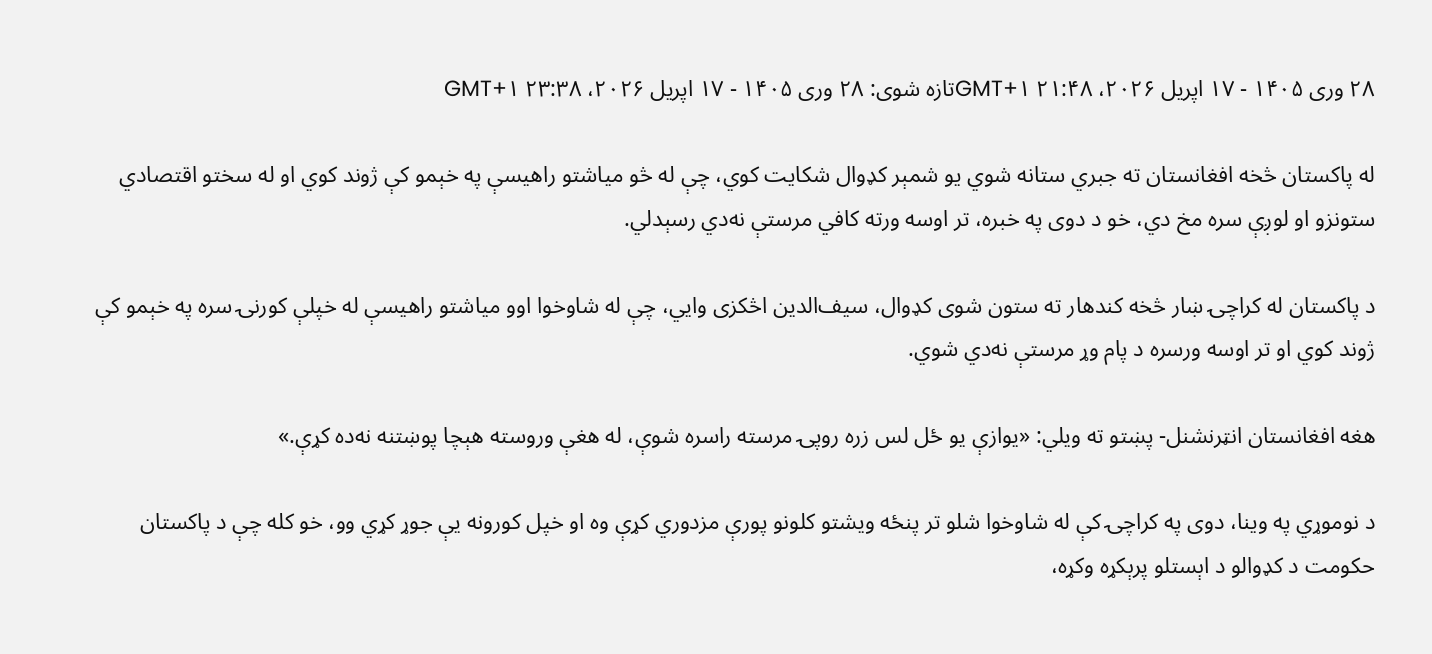۲۸ وری ۱۴۰۵ - ۱۷ اپریل ۲۰۲۶، ۲۱:۴۸ GMT+۱تازه شوی: ۲۸ وری ۱۴۰۵ - ۱۷ اپریل ۲۰۲۶، ۲۳:۳۸ GMT+۱

له پاکستان څخه افغانستان ته جبري ستانه شوي یو شمېر کډوال شکایت کوي، چې له څو میاشتو راهیسې په خېمو کې ژوند کوي او له سختو اقتصادي ستونزو او لوږې سره مخ دي، خو د دوی په خبره، تر اوسه ورته کافي مرستې نه‌دي رسېدلي.

د پاکستان له کراچۍ ښار څخه کندهار ته ستون شوی کډوال، سیف‌الدین اڅکزی وايي، چې له شاوخوا اوو میاشتو راهیسې له خپلې کورنۍ سره په خېمو کې ژوند کوي او تر اوسه ورسره د پام وړ مرستې نه‌دي شوي.

هغه افغانستان انټرنشنل- پښتو ته ویلي: «یوازې یو ځل لس زره روپۍ مرسته راسره شوې، له هغې وروسته هېچا پوښتنه نه‌ده کړې.»

د نوموړي په وینا، دوی په کراچۍ کې له شاوخوا شلو تر پنځه ویشتو کلونو پورې مزدوري کړې وه او خپل کورونه یې جوړ کړي وو، خو کله چې د پاکستان حکومت د کډوالو د اېستلو پرېکړه وکړه،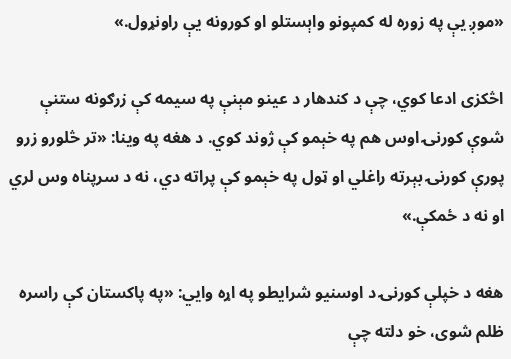«موږ یې په زوره له کمپونو واېستلو او کورونه یې راونړول.»

اڅکزی ادعا کوي، چې د کندهار د عینو مېنې په سیمه کې زرګونه ستنې شوې کورنۍ اوس هم په خېمو کې ژوند کوي. د هغه په وینا: «تر څلورو زرو پورې کورنۍ بېرته راغلي او ټول په خېمو کې پراته دي، نه د سرپناه وس لري او نه د ځمکې.»

هغه د خپلې کورنۍ د اوسنیو شرایطو په اړه وايي: «په پاکستان کې راسره ظلم شوی، خو دلته چې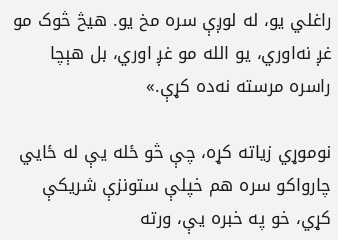راغلي یو، له لوږې سره مخ یو. هیڅ څوک مو غږ نه‌اوري، یو الله مو غږ اوري، بل هېچا راسره مرسته نه‌ده کړې.»

نوموړي زیاته کړه، چې څو ځله یې له ځايي چارواکو سره هم خپلې ستونزې شریکې کړي، خو په خبره یې، ورته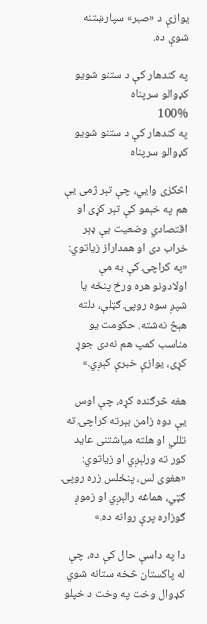یوازې د «صبر» سپارښتنه شوې ده.

په کندهار کې د ستنو شویو کډوالو سرپناه
100%
په کندهار کې د ستنو شویو کډوالو سرپناه

اڅکزی وايي، چې تېر ژمی یې هم په خېمو کې تېر کړی او اقتصادي وضعیت یې ډېر خراب دی او همداراز زیاتوي: «په کراچۍ کې به مې اولادونو هره ورځ پنځه یا شپږ سوه روپۍ ګټلې، دلته هېڅ نه‌شته. حکومت یو مناسب کمپ هم نه‌دی جوړ کړی، یوازې خبرې کېږي.»

هغه څرګنده کړه، چې اوس یې دوه زامن بېرته کراچۍ ته تللي او هلته میاشتنی عاید کور ته ورلېږي او زیاتوي: «هغوی لس، پنځلس زره روپۍ ګټي، هماغه رالېږي او زموږ ګوزاره پرې روانه ده.»

دا په داسې حال کې ده، چې له پاکستان څخه ستانه شوي کډوال وخت په وخت د خپلو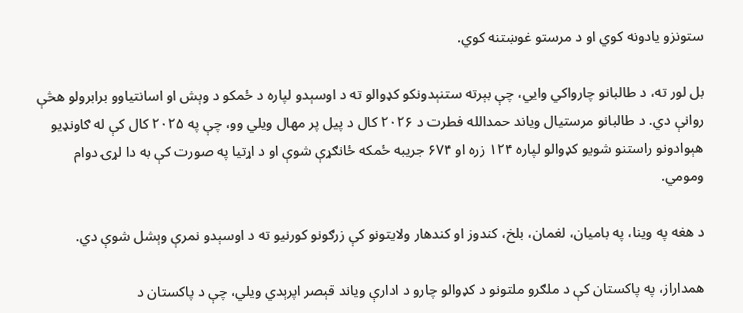ستونزو یادونه کوي او د مرستو غوښتنه کوي.

بل لور ته، د طالبانو چارواکي وايي، چې بېرته ستنېدونکو کډوالو ته د اوسېدو لپاره د ځمکو د وېش او اسانتیاوو برابرولو هڅې روانې دي. د طالبانو مرستیال ویاند حمدالله فطرت د ۲۰۲۶ کال د پیل پر مهال ویلي وو، چې په ۲۰۲۵ کال کې له ګاونډیو هېوادونو راستنو شویو کډوالو لپاره ۱۲۴ زره او ۶۷۴ جریبه ځمکه ځانګړې شوې او د اړتیا په صورت کې به دا لړۍ دوام ومومي.

د هغه په وینا، په بامیان، لغمان، بلخ، کندوز او کندهار ولایتونو کې زرګونو کورنیو ته د اوسېدو نمرې وېشل شوې دي.

همداراز، په پاکستان کې د ملګرو ملتونو د کډوالو چارو د ادارې ویاند قېصر اپرېدي ویلي، چې د پاکستان د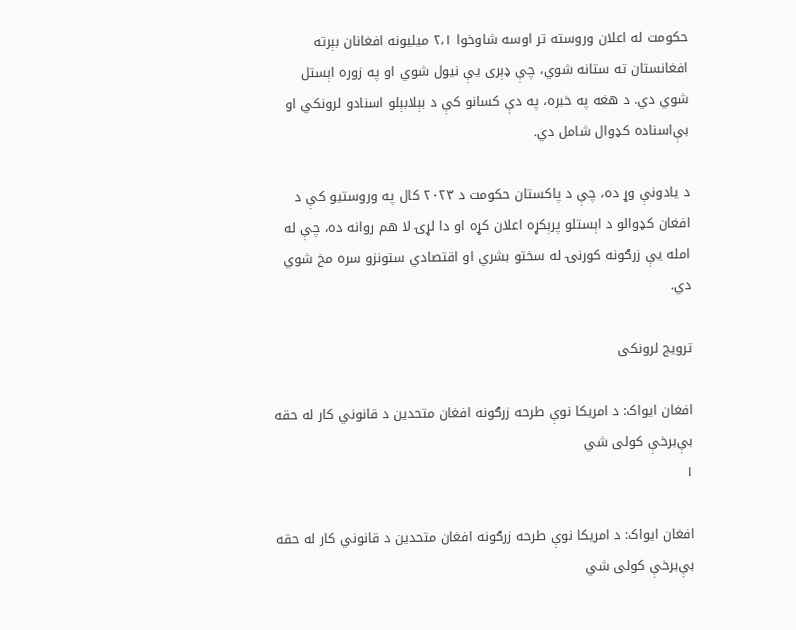حکومت له اعلان وروسته تر اوسه شاوخوا ۲،۱ میلیونه افغانان بېرته افغانستان ته ستانه شوي، چې ډېری یې نیول شوي او په زوره اېستل شوي دي. د هغه په خبره، په دې کسانو کې د بېلابېلو اسنادو لرونکي او بې‌اسناده کډوال شامل دي.

د یادونې وړ ده، چې د پاکستان حکومت د ۲۰۲۳ کال په وروستیو کې د افغان کډوالو د اېستلو پرېکړه اعلان کړه او دا لړۍ لا هم روانه ده، چې له امله یې زرګونه کورنۍ له سختو بشري او اقتصادي ستونزو سره مخ شوي دي.

ترویج لرونکی

افغان ایواک: د امریکا نوې طرحه زرګونه افغان متحدین د قانوني کار له حقه بې‌برخې کولی شي
۱

افغان ایواک: د امریکا نوې طرحه زرګونه افغان متحدین د قانوني کار له حقه بې‌برخې کولی شي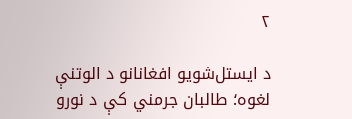۲

د ایستل‌شویو افغانانو د الوتنې لغوه؛ طالبان جرمني کې د نورو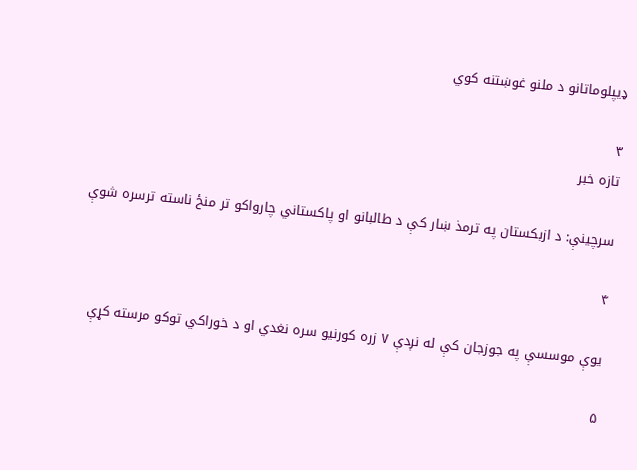ډیپلوماتانو د ملنو غوښتنه کوي

۳
تازه خبر

سرچینې: د ازبکستان په ترمذ ښار کې د طالبانو او پاکستاني چارواکو تر منځ ناسته ترسره شوې

۴

یوې موسسې په جوزجان کې له نږدې ۷ زره کورنیو سره نغدي او د خوراکي توکو مرسته کړې

۵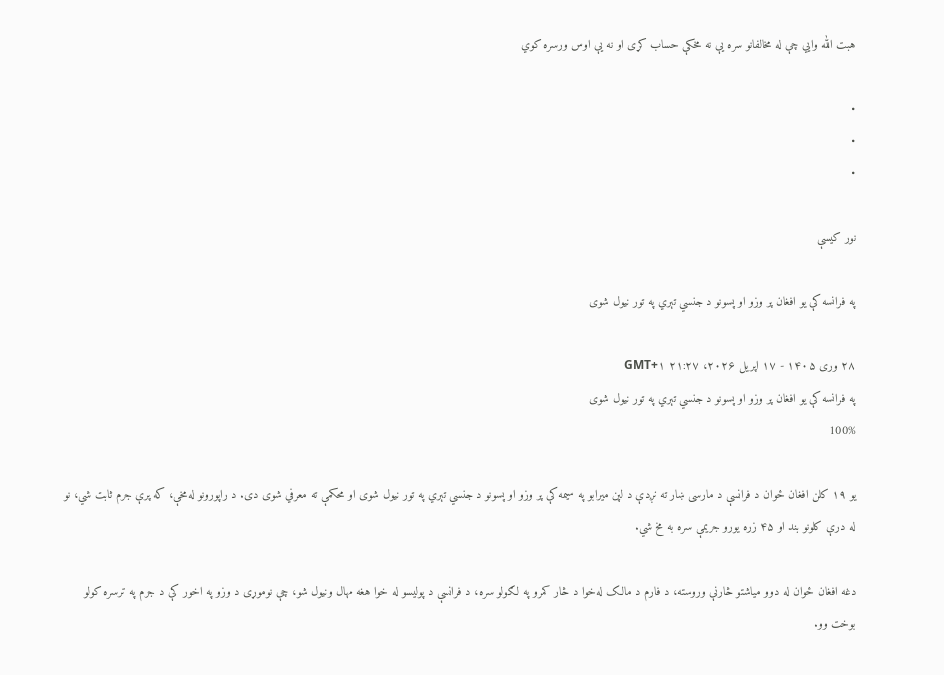هبت الله وايي چې له مخالفانو سره یې نه مخکې حساب کړی او نه یې اوس ورسره کوي

•
•
•

نور کیسې

په فرانسه کې یو افغان پر وزو او پسونو د جنسي تېري په تور نیول شوی

۲۸ وری ۱۴۰۵ - ۱۷ اپریل ۲۰۲۶، ۲۱:۲۷ GMT+۱
په فرانسه کې یو افغان پر وزو او پسونو د جنسي تېري په تور نیول شوی
100%

یو ۱۹ کلن افغان ځوان د فرانسې د مارسی ښار ته نږدې د لپن میرابو په سیمه کې پر وزو او پسونو د جنسي تېري په تور نیول شوی او محکمې ته معرفي شوی دی. د راپورونو له‌مخې، که پرې جرم ثابت شي، نو له درې کلونو بند او ۴۵ زره یورو جریمې سره به مخ شي.

دغه افغان ځوان له دوو میاشتو څارنې وروسته، د فارم د مالک له‌خوا د څار کمرو په لګولو سره، د فرانسې د پولیسو له خوا هغه مهال ونیول شو، چې نوموړی د وزو په اخور کې د جرم په ترسره کولو بوخت وو.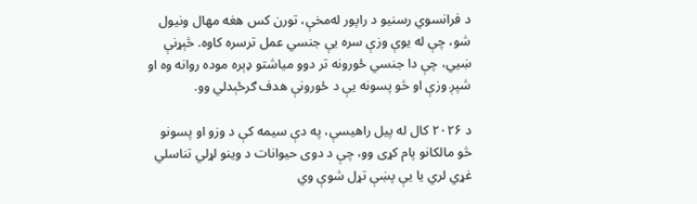د فرانسوي رسنیو د راپور له‌مخې، تورن کس هغه مهال ونیول شو، چې له یوې وزې سره یې جنسي عمل ترسره کاوه. څېړنې ښيي، چې دا جنسي ځورونه تر دوو میاشتو ډېره موده روانه وه او شپږ وزې او څو پسونه یې د ځورونې هدف ګرځېدلي وو.

د ۲۰۲۶ کال له پیل راهیسې، په دې سیمه کې د وزو او پسونو څو مالکانو پام کړی وو، چې د دوی حیوانات د وینو لړلي تناسلي غړي لري یا یې پښې تړل شوې وي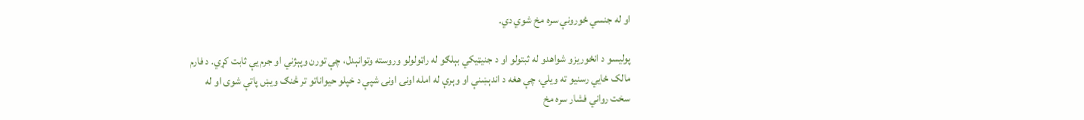او له جنسي ځورونې سره مخ شوي دي.

پولیسو د انځوریزو شواهدو له ثبتولو او د جنیټیکي بېلګو له راټولولو وروسته وتوانېدل، چې تورن وپېژني او جرم یې ثابت کړي. د فارم مالک ځايي رسنیو ته ویلي، چې هغه د اندېښنې او وېرې له امله اونۍ اونۍ شپې د خپلو حیواناتو تر څنګ ویښ پاتې شوی او له سخت رواني فشار سره مخ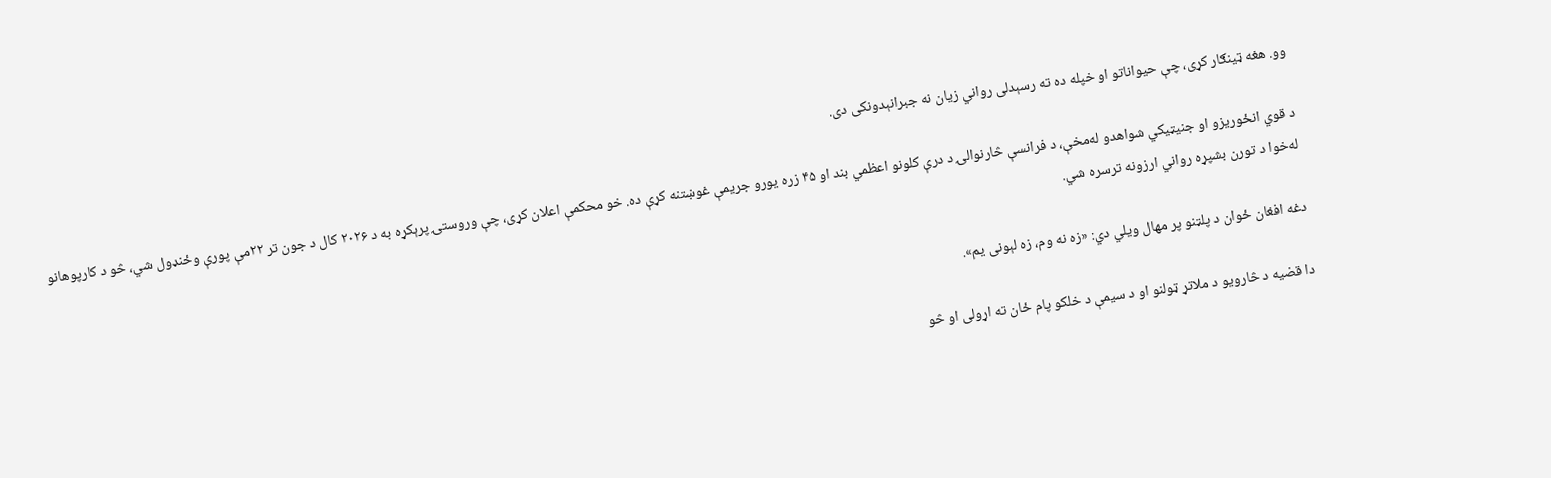وو. هغه ټینګار کړی، چې حیواناتو او خپله ده ته رسېدلی رواني زیان نه جبرانېدونکی دی.

د قوي انځوریزو او جنیټیکي شواهدو له‌مخې، د فرانسې څارنوالۍ د درې کلونو اعظمي بند او ۴۵ زره یورو جریمې غوښتنه کړې ده. خو محکمې اعلان کړی، چې وروستۍ پرېکړه به د ۲۰۲۶ کال د جون تر ۲۲مې پورې وځنډول شي، څو د کارپوهانو له‌خوا د تورن بشپړه رواني ارزونه ترسره شي.

دغه افغان ځوان د پلټنو پر مهال ویلي دي: «زه نه وم، زه لېونی یم».

دا قضیه د څارویو د ملاتړ ټولنو او د سیمې د خلکو پام ځان ته اړولی او څو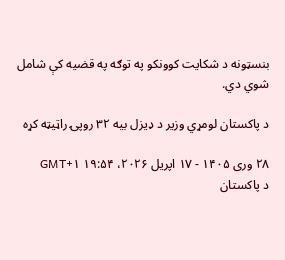بنسټونه د شکایت کوونکو په توګه په قضیه کې شامل شوي دي.

د پاکستان لومړي وزیر د ډیزل بیه ۳۲ روپۍ راټیټه کړه

۲۸ وری ۱۴۰۵ - ۱۷ اپریل ۲۰۲۶، ۱۹:۵۴ GMT+۱
د پاکستان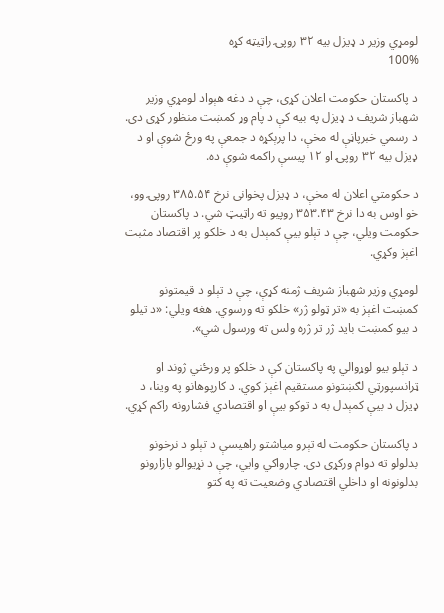لومړي وزیر د ډیزل بیه ۳۲ روپۍ راټیټه کړه
100%

د پاکستان حکومت اعلان کړی، چې د دغه هېواد لومړي وزیر شهباز شریف د ډیزل په بیه کې د پام وړ کمښت منظور کړی دی. د رسمي خبرپاڼې له مخې، دا پرېکړه د جمعې په ورځ شوې او د ډیزل بیه ۳۲ روپۍ او ۱۲ پیسې راکمه شوې ده.

د حکومتي اعلان له مخې، د ډیزل پخوانی نرخ ۳۸۵.۵۴ روپۍ وو، خو اوس به دا نرخ ۳۵۳.۴۳ روپیو ته راټیټ شي. د پاکستان حکومت ویلي، چې د تېلو بیې کمېدل به د خلکو پر اقتصاد مثبت اغېز وکړي.

لومړي وزیر شهباز شریف ژمنه کړې، چې د تېلو د قیمتونو کمښت اغېز به «تر ټولو ژر» خلکو ته ورسوي. هغه ویلي: «د تیلو د بیو کمښت باید ژر تر ژره ولس ته ورسول شي».

د تېلو بیو لوړوالي په پاکستان کې د خلکو پر ورځني ژوند او ټرانسپورټي لګښتونو مستقیم اغېز کوي. د کارپوهانو په وینا، د ډیزل د بیې کمېدل به د توکو بیې او اقتصادي فشارونه راکم کړي.

د پاکستان حکومت له تېرو میاشتو راهیسې د تېلو د نرخونو بدلولو ته دوام ورکړی دی. چارواکي وايي، چې د نړیوالو بازارونو بدلونونه او داخلي اقتصادي وضعیت ته په کتو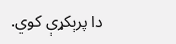دا پرېکړې کوي.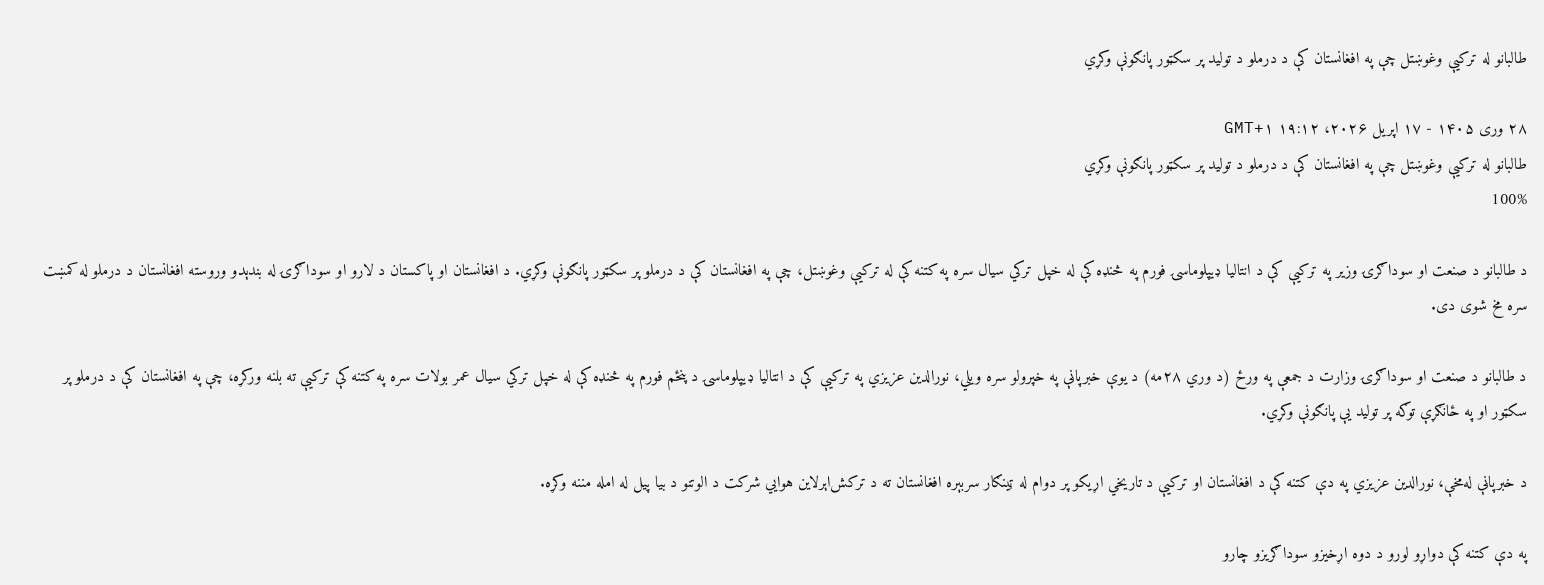طالبانو له ترکیې وغوښتل چې په افغانستان کې د درملو د تولید پر سکټور پانګونې وکړي

۲۸ وری ۱۴۰۵ - ۱۷ اپریل ۲۰۲۶، ۱۹:۱۲ GMT+۱
طالبانو له ترکیې وغوښتل چې په افغانستان کې د درملو د تولید پر سکټور پانګونې وکړي
100%

د طالبانو د صنعت او سوداګرۍ وزیر په ترکیې کې د انتالیا ډيپلوماسۍ فورم په څنډه کې له خپل ترکي سیال سره په کتنه کې له ترکیې وغوښتل، چې په افغانستان کې د درملو پر سکټور پانګونې وکړي. د افغانستان او پاکستان د لارو او سوداګرۍ له بندېدو وروسته افغانستان د درملو له کمښت سره مخ شوی دی.

د طالبانو د صنعت او سوداګرۍ وزارت د جمعې په ورځ (د وري ۲۸مه) د یوې خبرپاڼې په خپرولو سره ویلي، نورالدین عزیزي په ترکیې کې د انتالیا ډيپلوماسۍ د پنځم فورم په څنډه کې له خپل ترکي سیال عمر بولات سره په کتنه کې ترکیې ته بلنه ورکړه، چې په افغانستان کې د درملو پر سکټور او په ځانګړې توګه پر تولید یې پانګونې وکړي.

د خبرپاڼې له‌مخې، نورالدین عزیزي په دې کتنه کې د افغانستان او ترکیې د تاریخي اړیکو پر دوام له ټينګار سربېره افغانستان ته د ترکش‌اېرلاین هوايي شرکت د الوتنو د بیا پیل له امله مننه وکړه.

په دې کتنه کې دواړو لورو د دوه اړخیزو سوداګریزو چارو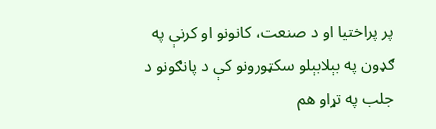پر پراختیا او د صنعت، کانونو او کرنې په ګډون په بېلابېلو سکټورونو کې د پانګونو د جلب په تړاو هم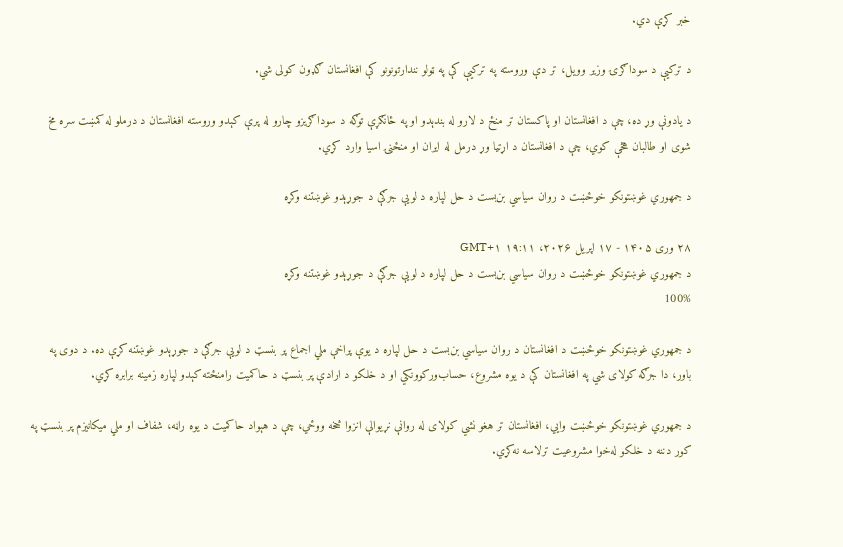خبر کړې دي.

د ترکیې د سوداګرۍ وزیر وویل، تر دې وروسته په ترکیې کې په ټولو نندارتونونو کې افغانستان ګډون کولی شي.

د یادونې وړ ده، چې د افغانستان او پاکستان تر منځ د لارو له بندېدو او په ځانګړې توګه د سوداګریزو چارو له پرې کېدو وروسته افغانستان د درملو له کمښت سره مخ شوی او طالبان هڅې کوي، چې د افغانستان د اړتیا وړ درمل له ایران او منځنۍ اسیا وارد کړي.

د جمهوري غوښتونکو خوځښت د روان سیاسي بن‌‌بست د حل لپاره د لویې جرګې د جوړېدو غوښتنه وکړه

۲۸ وری ۱۴۰۵ - ۱۷ اپریل ۲۰۲۶، ۱۹:۱۱ GMT+۱
د جمهوري غوښتونکو خوځښت د روان سیاسي بن‌‌بست د حل لپاره د لویې جرګې د جوړېدو غوښتنه وکړه
100%

د جمهوري غوښتونکو خوځښت د افغانستان د روان سیاسي بن‌‌بست د حل لپاره د یوې پراخې ملي اجماع پر بنسټ د لویې جرګې د جوړېدو غوښتنه کړې ده. د دوی په باور، دا جرګه کولای شي په افغانستان کې د یوه مشروع، حساب‌ورکوونکي او د خلکو د ارادې پر بنسټ د حاکمیت رامنځته کېدو لپاره زمینه برابره کړي.

د جمهوري غوښتونکو خوځښت وایي، افغانستان تر هغو نشي کولای له روانې نړیوالې انزوا څخه ووځي، چې د هېواد حاکمیت د یوه راڼه، شفاف او ملي میکانیزم پر بنسټ په کور دننه د خلکو له‌خوا مشروعیت ترلاسه نه‌کړي.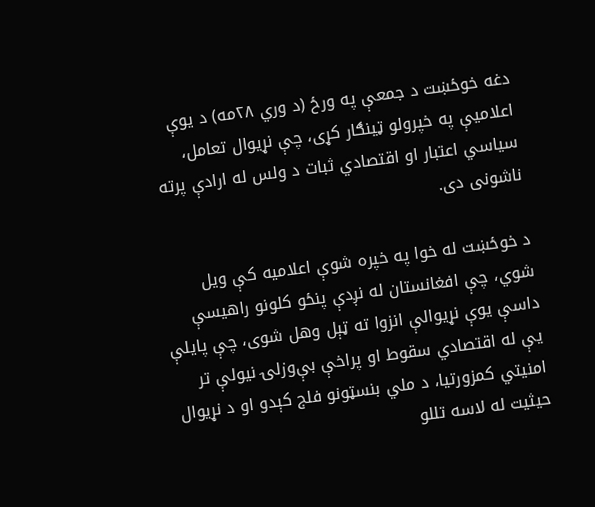دغه خوځښت د جمعې په ورځ (د وري ۲۸مه) د یوې اعلامیې په خپرولو ټینګار کړی، چې نړیوال تعامل، سیاسي اعتبار او اقتصادي ثبات د ولس له ارادې پرته ناشونی دی.

د خوځښت له خوا په خپره شوې اعلامیه کې ویل شوي، چې افغانستان له نږدې پنځو کلونو راهیسې داسې یوې نړیوالې انزوا ته ټېل وهل شوی، چې پایلې یې له اقتصادي سقوط او پراخې بې‌وزلۍ نیولې تر امنیتي کمزورتیا، د ملي بنسټونو فلج کېدو او د نړیوال حیثیت له لاسه تللو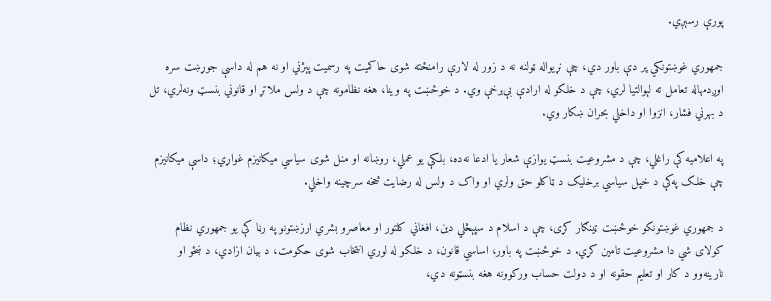پورې رسېږي.

جمهوري غوښتونکي پر دې باور دي، چې نړیواله ټولنه نه د زور له لارې رامنځته شوی حاکمیت په رسمیت پېژني او نه هم له داسې جوړښت سره اوږدمهاله تعامل ته لېوالتیا لري، چې د خلکو له ارادې بې‌برخې وي. د خوځښت په وینا، هغه نظامونه چې د ولس ملاتړ او قانوني بنسټ ونه‌لري، تل د بهرني فشار، انزوا او داخلي بحران ښکار وي.

په اعلامیه کې راغلي، چې د مشروعیت بنسټ یوازې شعار یا ادعا نه‌ده، بلکې یو عملي، روښانه او منل شوی سیاسي میکانیزم غواړي؛ داسې میکانیزم چې خلک په‌کې د خپل سیاسي برخلیک د ټاکلو حق ولري او واک د ولس له رضایت څخه سرچینه واخلي.

د جمهوري غوښتونکو خوځښت ټینګار کړی، چې د اسلام د سپېڅلي دین، افغاني کلتور او معاصرو بشري ارزښتونو په رڼا کې یو جمهوري نظام کولای شي دا مشروعیت تامین کړي. د خوځښت په باور، اساسي قانون، د خلکو له لوري انتخاب شوی حکومت، د بیان ازادي، د ښځو او نارینه‌وو د کار او تعلیم حقونه او د دولت حساب ورکوونه هغه بنسټونه دي،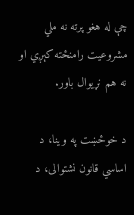چې له هغو پرته نه ملي مشروعیت رامنځته کېږي او نه هم نړیوال باور.

د خوځښت په وینا، د اساسي قانون نشتوالی، د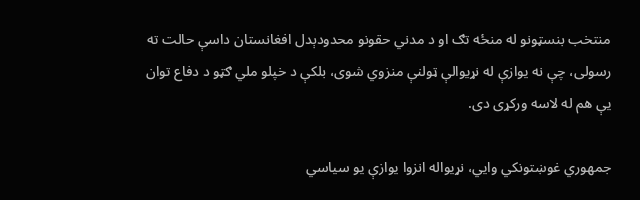منتخب بنسټونو له منځه تګ او د مدني حقونو محدودېدل افغانستان داسې حالت ته رسولی، چې نه یوازې له نړیوالې ټولنې منزوي شوی، بلکې د خپلو ملي ګټو د دفاع توان یې هم له لاسه ورکړی دی.

جمهوري غوښتونکي وایي، نړیواله انزوا یوازې یو سیاسي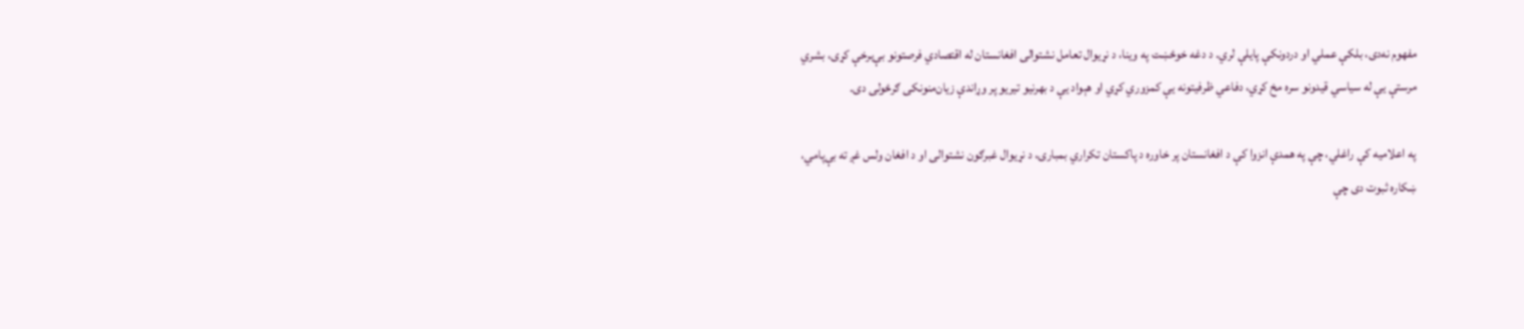مفهوم نه‌دی، بلکې عملي او دردونکې پایلې لري. د دغه خوځښت په وینا، د نړیوال تعامل نشتوالی افغانستان له اقتصادي فرصتونو بې‌برخې کړی، بشري مرستې یې له سیاسي قیدونو سره مخ کړي، دفاعي ظرفیتونه یې کمزوري کړي او هېواد یې د بهرنیو تیریو پر وړاندې زیان‌منونکی ګرځولی دی.

په اعلامیه کې راغلي، چې په همدې انزوا کې د افغانستان پر خاوره د پاکستان تکراري بمبارۍ، د نړیوال غبرګون نشتوالی او د افغان ولس غږ ته بې‌پامي، ښکاره ثبوت دی چې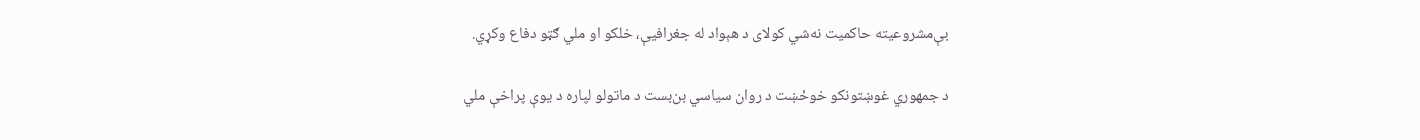بې‌مشروعیته حاکمیت نه‌شي کولای د هېواد له جغرافیې، خلکو او ملي ګټو دفاع وکړي.

د جمهوري غوښتونکو خوځښت د روان سیاسي بن‌‌بست د ماتولو لپاره د یوې پراخې ملي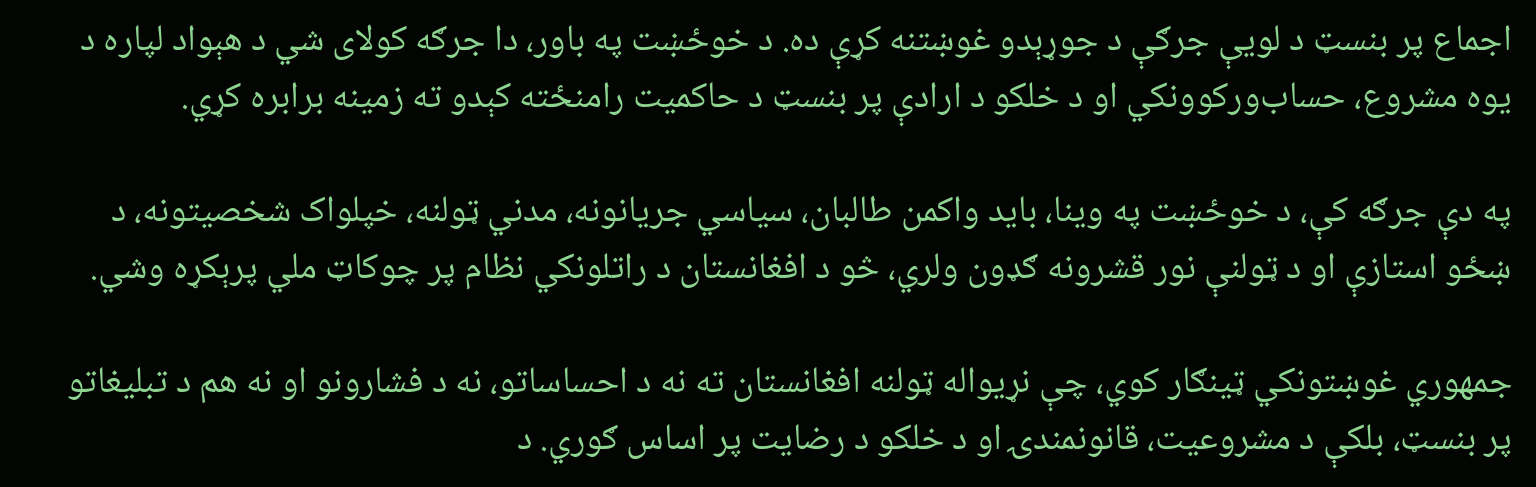اجماع پر بنسټ د لویې جرګې د جوړېدو غوښتنه کړې ده. د خوځښت په باور، دا جرګه کولای شي د هېواد لپاره د یوه مشروع، حساب‌ورکوونکي او د خلکو د ارادې پر بنسټ د حاکمیت رامنځته کېدو ته زمینه برابره کړي.

په دې جرګه کې، د خوځښت په وینا، باید واکمن طالبان، سیاسي جریانونه، مدني ټولنه، خپلواک شخصیتونه، د ښځو استازې او د ټولنې نور قشرونه ګډون ولري، څو د افغانستان د راتلونکي نظام پر چوکاټ ملي پرېکړه وشي.

جمهوري غوښتونکي ټینګار کوي، چې نړیواله ټولنه افغانستان ته نه د احساساتو، نه د فشارونو او نه هم د تبلیغاتو پر بنسټ، بلکې د مشروعیت، قانونمندۍ او د خلکو د رضایت پر اساس ګوري. د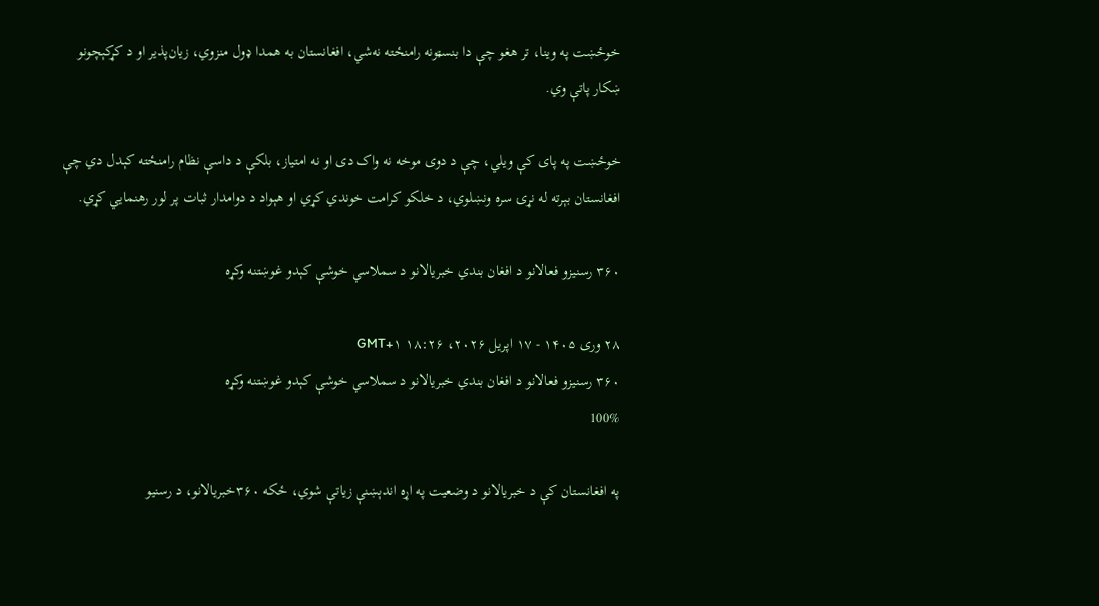خوځښت په وینا، تر هغو چې دا بنسټونه رامنځته نه‌شي، افغانستان به همدا ډول منزوي، زیان‌پذیر او د کړکېچونو ښکار پاتې وي.

خوځښت په پای کې ویلي، چې د دوی موخه نه واک دی او نه امتیاز، بلکې د داسې نظام رامنځته کېدل دي چې افغانستان بېرته له نړۍ سره ونښلوي، د خلکو کرامت خوندي کړي او هېواد د دوامدار ثبات پر لور رهنمایي کړي.

۳۶۰ رسنیزو فعالانو د افغان بندي خبریالانو د سملاسي خوشې کېدو غوښتنه وکړه

۲۸ وری ۱۴۰۵ - ۱۷ اپریل ۲۰۲۶، ۱۸:۲۶ GMT+۱
۳۶۰ رسنیزو فعالانو د افغان بندي خبریالانو د سملاسي خوشې کېدو غوښتنه وکړه
100%

په افغانستان کې د خبریالانو د وضعیت په اړه اندېښنې زیاتې شوي، ځکه ۳۶۰خبریالانو، د رسنیو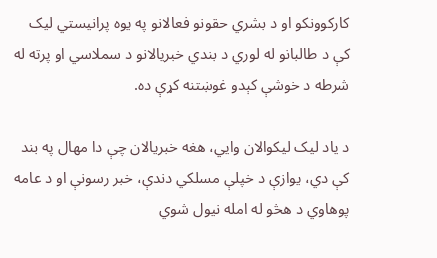کارکوونکو او د بشري حقونو فعالانو په یوه پرانیستي لیک کې د طالبانو له لوري د بندي خبریالانو د سملاسي او پرته له شرطه د خوشې کېدو غوښتنه کړې ده.

د یاد لیک لیکوالان وایي، هغه خبریالان چې دا مهال په بند کې دي، یوازې د خپلې مسلکي دندې، خبر رسونې او د عامه پوهاوي د هڅو له امله نیول شوي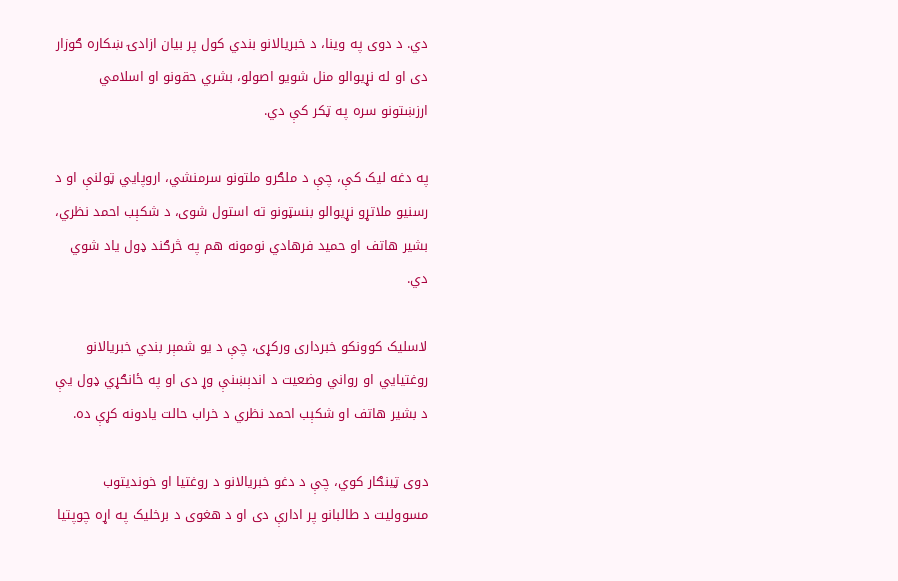دي. د دوی په وینا، د خبریالانو بندي کول پر بیان ازادۍ ښکاره ګوزار دی او له نړیوالو منل شویو اصولو، بشري حقونو او اسلامي ارزښتونو سره په ټکر کې دي.

په دغه لیک کې، چې د ملګرو ملتونو سرمنشي، اروپايي ټولنې او د رسنیو ملاتړو نړیوالو بنسټونو ته استول شوی، د شکېب احمد نظري، بشیر هاتف او حمید فرهادي نومونه هم په څرګند ډول یاد شوي دي.

لاسلیک کوونکو خبرداری ورکړی، چې د یو شمېر بندي خبریالانو روغتیايي او رواني وضعیت د اندېښنې وړ دی او په ځانګړي ډول یې د بشیر هاتف او شکېب احمد نظري د خراب حالت یادونه کړې ده.

دوی ټینګار کوي، چې د دغو خبریالانو د روغتیا او خوندیتوب مسوولیت د طالبانو پر ادارې دی او د هغوی د برخلیک په اړه چوپتیا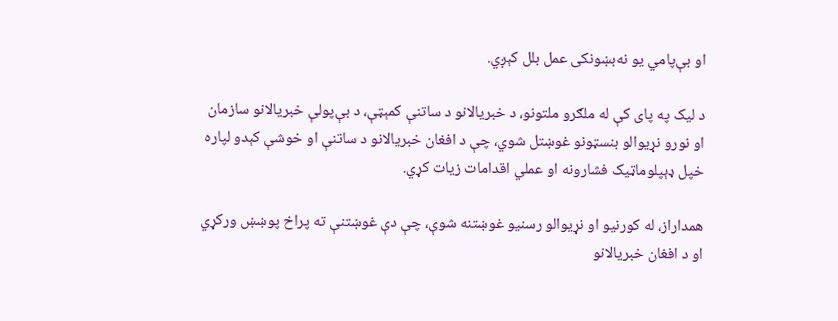او بې‌پامي یو نه‌بښونکی عمل بلل کېږي.

د لیک په پای کې له ملګرو ملتونو، د خبریالانو د ساتنې کمېټې، د بې‌پولې خبریالانو سازمان او نورو نړیوالو بنسټونو غوښتل شوي، چې د افغان خبریالانو د ساتنې او خوشې کېدو لپاره خپل ډېپلوماټیک فشارونه او عملي اقدامات زیات کړي.

همداراز، له کورنیو او نړیوالو رسنیو غوښتنه شوې، چې دې غوښتنې ته پراخ پوښښ ورکړي او د افغان خبریالانو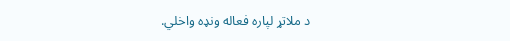د ملاتړ لپاره فعاله ونډه واخلي.